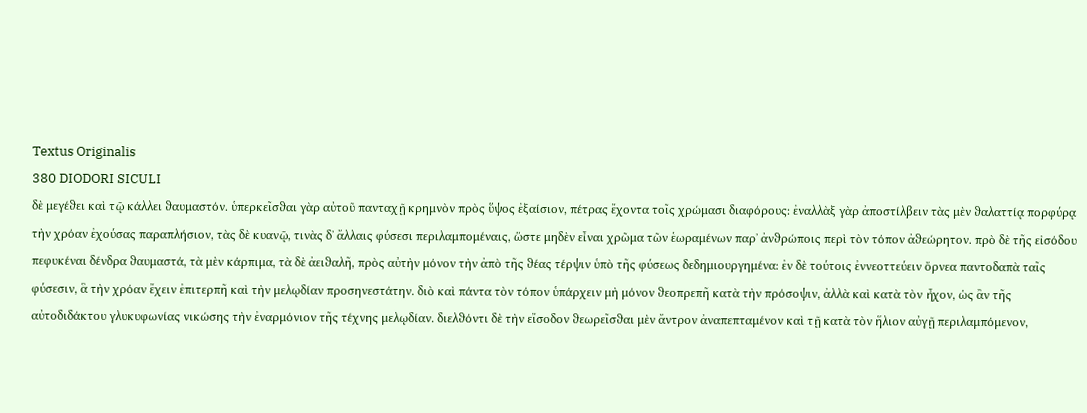Textus Originalis
380 DIODORI SICULI
δὲ μεγέϑει καὶ τῷ κάλλει ϑαυμαστόν. ὑπερκεῖσϑαι γὰρ αὐτοῦ πανταχῇ κρημνὸν πρὸς ὕψος ἐξαίσιον, πέτρας ἔχοντα τοῖς χρώμασι διαφόρους: ἐναλλὰξ γὰρ ἀποστίλβειν τὰς μὲν ϑαλαττίᾳ πορφύρᾳ τὴν χρόαν ἐχούσας παραπλήσιον, τὰς δὲ κυανῷ, τινὰς δ᾽ ἄλλαις φύσεσι περιλαμπομέναις, ὥστε μηδὲν εἶναι χρῶμα τῶν ἑωραμένων παρ᾽ ἀνϑρώποις περὶ τὸν τόπον ἀϑεώρητον. πρὸ δὲ τῆς εἰσόδου πεφυκέναι δένδρα ϑαυμαστά, τὰ μὲν κάρπιμα, τὰ δὲ ἀειϑαλῆ, πρὸς αὐτὴν μόνον τὴν ἀπὸ τῆς ϑέας τέρψιν ὑπὸ τῆς φύσεως δεδημιουργημένα: ἐν δὲ τούτοις ἐννεοττεύειν ὄρνεα παντοδαπὰ ταῖς φύσεσιν, ἃ τὴν χρόαν ἔχειν ἐπιτερπῆ καὶ τὴν μελῳδίαν προσηνεστάτην. διὸ καὶ πάντα τὸν τόπον ὑπάρχειν μὴ μόνον ϑεοπρεπῆ κατὰ τὴν πρόσοψιν, ἀλλὰ καὶ κατὰ τὸν ἦχον, ὡς ἂν τῆς αὐτοδιδάκτου γλυκυφωνίας νικώσης τὴν ἐναρμόνιον τῆς τέχνης μελῳδίαν. διελϑόντι δὲ τὴν εἴσοδον ϑεωρεῖσϑαι μὲν ἄντρον ἀναπεπταμένον καὶ τῇ κατὰ τὸν ἥλιον αὐγῇ περιλαμπόμενον,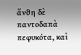ἄνϑη δὲ παντοδαπὰ πεφυκότα, καὶ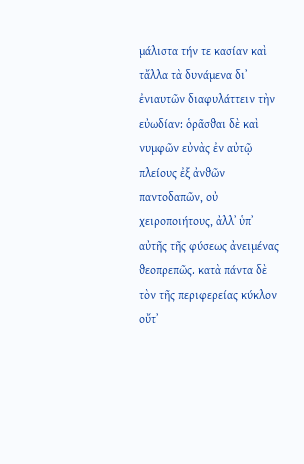μάλιστα τήν τε κασίαν καὶ τἄλλα τὰ δυνάμενα δι᾽ ἐνιαυτῶν διαφυλάττειν τὴν εὐωδίαν: ὁρᾶσϑαι δὲ καὶ νυμφῶν εὐνὰς ἐν αὐτῷ πλείους ἐξ ἀνϑῶν παντοδαπῶν, οὐ χειροποιήτους, ἀλλ᾽ ὑπ᾽ αὐτῆς τῆς φύσεως ἀνειμένας ϑεοπρεπῶς. κατὰ πάντα δὲ τὸν τῆς περιφερείας κύκλον οὔτ᾽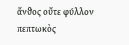ἄνϑος οὔτε φύλλον πεπτωκὸς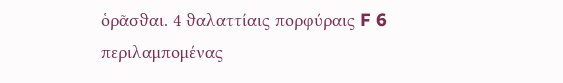ὁρᾶσϑαι. 4 ϑαλαττίαις πορφύραις F 6 περιλαμπομένας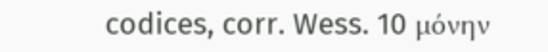codices, corr. Wess. 10 μόνην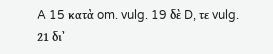A 15 κατὰ om. vulg. 19 δὲ D, τε vulg. 21 δι᾽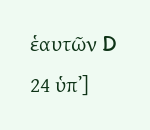ἑαυτῶν D 24 ὑπ᾽]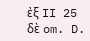ἐξ II 25 δὲ om. D.